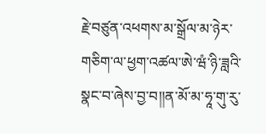རྗེ་བཙུན་འཕགས་མ་སྒྲོལ་མ་ཉེར་གཅིག་ལ་ཕྱག་འཚལ་ཨེ་ཝཾ་ཉི་ཟླའི་སྣང་བ་ཞེས་བྱ་བ།།ན་མོ་མ་ཧཱ་གུ་རུ་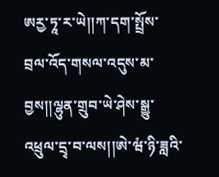ཨརྱ་ཏཱ་ར་ཡེ།།ཀ་དག་སྤྲོས་བྲལ་འོད་གསལ་འདུས་མ་བྱས།།ལྷུན་གྲུབ་ཡེ་ཤེས་སྒྱུ་འཕྲུལ་དྲྭ་བ་ལས།།ཨེ་ཝཾ་ཉི་ཟླའི་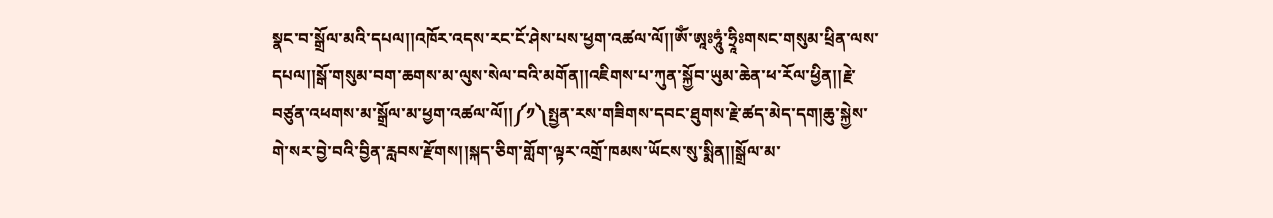སྣང་བ་སྒྲོལ་མའི་དཔལ།།འཁོར་འདས་རང་ངོ་ཤེས་པས་ཕྱག་འཚལ་ལོ།།ཨོཾ་ཨཱཿཧཱུཾ་ཧྲཱིཿགསང་གསུམ་ཕྲིན་ལས་དཔལ།།སྒོ་གསུམ་བག་ཆགས་མ་ལུས་སེལ་བའི་མགོན།།འཇིགས་པ་ཀུན་སྐྱོབ་ཡུམ་ཆེན་ཕ་རོལ་ཕྱིན།།རྗེ་བཙུན་འཕགས་མ་སྒྲོལ་མ་ཕྱག་འཚལ་ལོ།།༼༡༽སྤྱན་རས་གཟིགས་དབང་ཐུགས་རྗེ་ཚད་མེད་དག།ཆུ་སྐྱེས་གེ་སར་བྱེ་བའི་བྱིན་རླབས་རྫོགས།།སྐད་ཅིག་གློག་ལྟར་འགྲོ་ཁམས་ཡོངས་སུ་སྨིན།།སྒྲོལ་མ་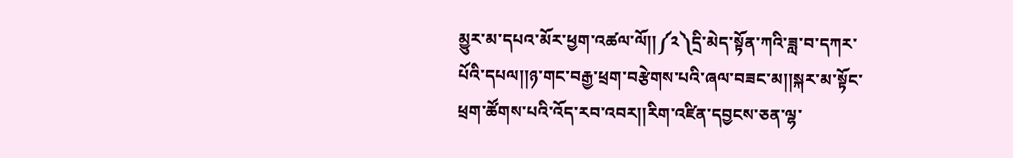མྱུར་མ་དཔའ་མོར་ཕྱག་འཚལ་ལོ།།༼༢༽དྲི་མེད་སྟོན་ཀའི་ཟླ་བ་དཀར་པོའི་དཔལ།།ཉ་གང་བརྒྱ་ཕྲག་བརྩེགས་པའི་ཞལ་བཟང་མ།།སྐར་མ་སྟོང་ཕྲག་ཚོགས་པའི་འོད་རབ་འབར།།རིག་འཛིན་དབྱངས་ཅན་ལྷ་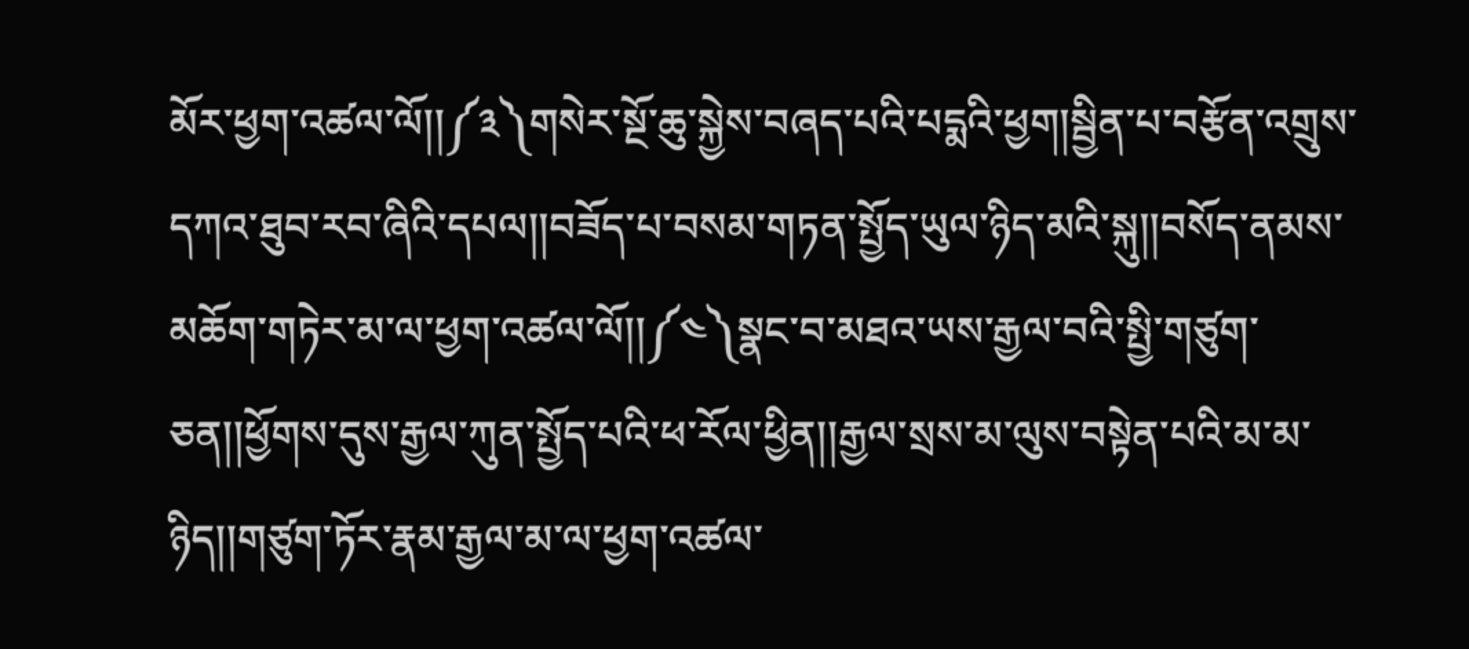མོར་ཕྱག་འཚལ་ལོ།།༼༣༽གསེར་སྔོ་ཆུ་སྐྱེས་བཞད་པའི་པདྨའི་ཕྱག།སྦྱིན་པ་བརྩོན་འགྲུས་དཀའ་ཐུབ་རབ་ཞིའི་དཔལ།།བཟོད་པ་བསམ་གཏན་སྤྱོད་ཡུལ་ཉིད་མའི་སྐུ།།བསོད་ནམས་མཆོག་གཏེར་མ་ལ་ཕྱག་འཚལ་ལོ།།༼༤༽སྣང་བ་མཐའ་ཡས་རྒྱལ་བའི་སྤྱི་གཙུག་ཅན།།ཕྱོགས་དུས་རྒྱལ་ཀུན་སྤྱོད་པའི་ཕ་རོལ་ཕྱིན།།རྒྱལ་སྲས་མ་ལུས་བསྟེན་པའི་མ་མ་ཉིད།།གཙུག་ཏོར་རྣམ་རྒྱལ་མ་ལ་ཕྱག་འཚལ་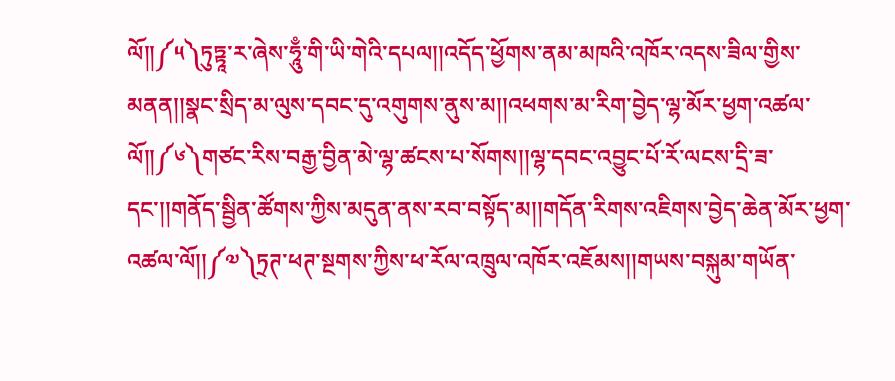ལོ།།༼༥༽ཏུཏྟཱ་ར་ཞེས་ཧཱུྃ་གི་ཡི་གེའི་དཔལ།།འདོད་ཕྱོགས་ནམ་མཁའི་འཁོར་འདས་ཟིལ་གྱིས་མནན།།སྣང་སྲིད་མ་ལུས་དབང་དུ་འགུགས་ནུས་མ།།འཕགས་མ་རིག་བྱེད་ལྷ་མོར་ཕྱག་འཚལ་ལོ།།༼༦༽གཙང་རིས་བརྒྱ་བྱིན་མེ་ལྷ་ཚངས་པ་སོགས།།ལྷ་དབང་འབྱུང་པོ་རོ་ལངས་དྲི་ཟ་དང་།།གནོད་སྦྱིན་ཚོགས་ཀྱིས་མདུན་ནས་རབ་བསྟོད་མ།།གདོན་རིགས་འཇིགས་བྱེད་ཆེན་མོར་ཕྱག་འཚལ་ལོ།།༼༧༽ཏྲཊ་ཕཊ་སྔགས་ཀྱིས་ཕ་རོལ་འཁྲུལ་འཁོར་འཇོམས།།གཡས་བསྐུམ་གཡོན་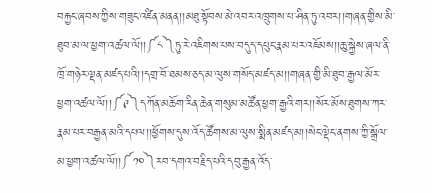བརྐྱང་ཞབས་ཀྱིས་གཟུང་འཛིན་མནན།།མཐུ་སྟོབས་མེ་འབར་འཁྲུགས་པ་ཤིན་ཏུ་འབར།།གཞན་གྱིས་མི་ཐུབ་མ་ལ་ཕྱག་འཚལ་ལོ།།༼༨༽ཏུ་རེ་འཇིགས་པས་བདུད་དཔུང་རྣམ་པར་འཇོམས།།ཆུ་སྐྱེས་ཞལ་ནི་ཁྲོ་གཉེར་ལྡན་མཛད་པའི།།དགྲ་བོ་ཐམས་ཅད་མ་ལུས་གསོད་མཛད་མ།།གཞན་གྱི་མི་ཐུབ་རྒྱལ་མོར་ཕྱག་འཚལ་ལོ།།༼༩༽དཀོན་མཆོག་རིན་ཆེན་གསུམ་མཚོན་ཕྱག་རྒྱའི་གར།།སོར་མོས་ཐུགས་ཀར་རྣམ་པར་བརྒྱན་མའི་དཔལ།།ཕྱོགས་དུས་འོད་ཚོགས་མ་ལུས་སྨིན་མཛད་མ།།སེང་ལྡེང་ནགས་ཀྱི་སྒྲོལ་མ་ཕྱག་འཚལ་ལོ།།༼༡༠༽རབ་དགའ་བརྗིད་པའི་དབུ་རྒྱན་འོད་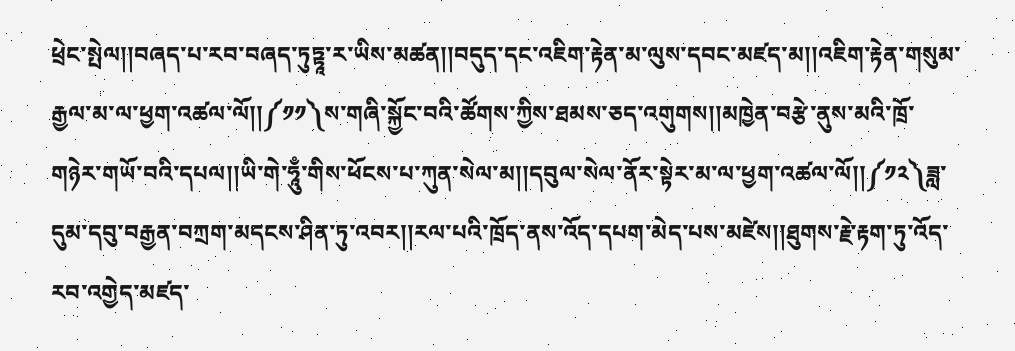ཕྲེང་སྤེལ།།བཞད་པ་རབ་བཞད་ཏུཏྟཱ་ར་ཡིས་མཚན།།བདུད་དང་འཇིག་རྟེན་མ་ལུས་དབང་མཛད་མ།།འཇིག་རྟེན་གསུམ་རྒྱལ་མ་ལ་ཕྱག་འཚལ་ལོ།།༼༡༡༽ས་གཞི་སྐྱོང་བའི་ཚོགས་ཀྱིས་ཐམས་ཅད་འགུགས།།མཁྱེན་བརྩེ་ནུས་མའི་ཁྲོ་གཉེར་གཡོ་བའི་དཔལ།།ཡི་གེ་ཧཱུྃ་གིས་ཕོངས་པ་ཀུན་སེལ་མ།།དབུལ་སེལ་ནོར་སྟེར་མ་ལ་ཕྱག་འཚལ་ལོ།།༼༡༢༽ཟླ་དུམ་དབུ་བརྒྱན་བཀྲག་མདངས་ཤིན་ཏུ་འབར།།རལ་པའི་ཁྲོད་ནས་འོད་དཔག་མེད་པས་མཛེས།།ཐུགས་རྗེ་རྟག་ཏུ་འོད་རབ་འགྱེད་མཛད་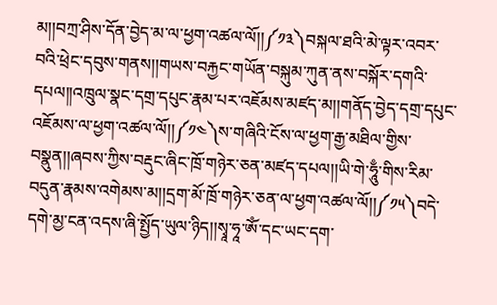མ།།བཀྲ་ཤིས་དོན་བྱེད་མ་ལ་ཕྱག་འཚལ་ལོ།།༼༡༣༽བསྐལ་ཐའི་མེ་ལྟར་འབར་བའི་ཕྲེང་དབུས་གནས།།གཡས་བརྐྱང་གཡོན་བསྐུམ་ཀུན་ནས་བསྐོར་དགའི་དཔལ།།འཁྲུལ་སྣང་དགྲ་དཔུང་རྣམ་པར་འཇོམས་མཛད་མ།།གནོད་བྱེད་དགྲ་དཔུང་འཇོམས་ལ་ཕྱག་འཚལ་ལོ།།༼༡༤༽ས་གཞིའི་ངོས་ལ་ཕྱག་རྒྱ་མཐིལ་གྱིས་བསྣུན།།ཞབས་ཀྱིས་བརྡུང་ཞིང་ཁྲོ་གཉེར་ཅན་མཛད་དཔལ།།ཡི་གེ་ཧཱུྃ་གིས་རིམ་བདུན་རྣམས་འགེམས་མ།།དྲག་མོ་ཁྲོ་གཉེར་ཅན་ལ་ཕྱག་འཚལ་ལོ།།༼༡༥༽བདེ་དགེ་མྱ་ངན་འདས་ཞི་སྤྱོད་ཡུལ་ཉིད།།སྭཱ་ཧཱ་ཨོཾ་དང་ཡང་དག་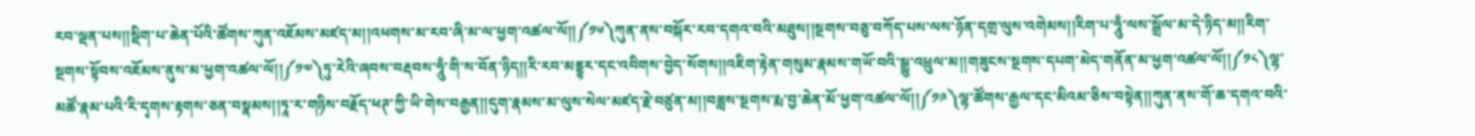རབ་ལྡན་པས།།སྡིག་པ་ཆེན་པོའི་ཚོགས་ཀུན་འཇོམས་མཛད་མ།།འཕགས་མ་རབ་ཞི་མ་ལ་ཕྱག་འཚལ་ལོ།།༼༡༦༽ཀུན་ནས་བསྐོར་རབ་དགའ་བའི་མཐུས།།སྔགས་བཅུ་བཀོད་པས་ལས་ཉོན་དགྲ་ལུས་འགེམས།།རིག་པ་ཧཱུྃ་ལས་སྒྲོལ་མ་དེ་ཉིད་མ།།རིག་སྔགས་སྟོབས་འཇོམས་ནུས་མ་ཕྱག་འཚལ་ལོ།།༼༡༧༽ཏུ་རེའི་ཞབས་བརྡབས་ཧཱུྃ་གི་ས་བོན་ཉིད།།རི་རབ་མནྡྷར་དང་འབིགས་བྱེད་སོགས།།འཇིག་རྟེན་གསུམ་རྣམས་གཡོ་བའི་སྒྱུ་འཕྲུལ་མ།།གཟུངས་སྔགས་དཔག་མེད་གནོན་མ་ཕྱག་འཚལ་ལོ།།༼༡༨༽ལྷ་མཚོ་རྣམ་པའི་རི་དྭགས་རྟགས་ཅན་བསྣམས།།ཏཱ་ར་གཉིས་བརྗོད་ཕཊ་ཀྱི་ཡི་གེས་བརྒྱན།།དུག་རྣམས་མ་ལུས་སེལ་མཛད་རྗེ་བཙུན་མ།།བཟླས་སྔགས་རྨ་བྱ་ཆེན་མོ་ཕྱག་འཚལ་ལོ།།༼༡༩༽ལྷ་ཚོགས་རྒྱལ་དང་མིའམ་ཅིས་བསྟེན།།ཀུན་ནས་གོ་ཆ་དགའ་བའི་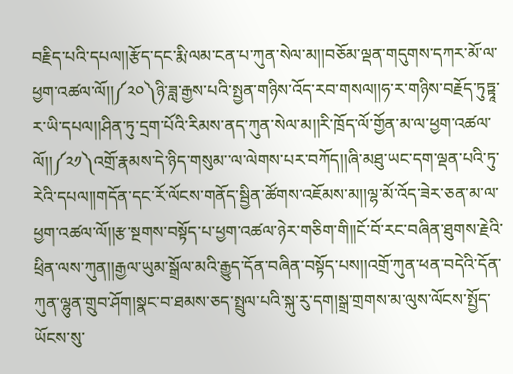བརྗིད་པའི་དཔལ།།རྩོད་དང་རྨི་ལམ་ངན་པ་ཀུན་སེལ་མ།།བཅོམ་ལྡན་གདུགས་དཀར་མོ་ལ་ཕྱག་འཚལ་ལོ།།༼༢༠༽ཉི་ཟླ་རྒྱས་པའི་སྤྱན་གཉིས་འོད་རབ་གསལ།།ཧ་ར་གཉིས་བརྗོད་ཏུཏྟཱ་ར་ཡི་དཔལ།།ཤིན་ཏུ་དྲག་པོའི་རིམས་ནད་ཀུན་སེལ་མ།།རི་ཁྲོད་ལོ་གྱོན་མ་ལ་ཕྱག་འཚལ་ལོ།།༼༢༡༽འགྲོ་རྣམས་དེ་ཉིད་གསུམ་་ལ་ལེགས་པར་བཀོད།།ཞི་མཐུ་ཡང་དག་ལྡན་པའི་ཏུ་རེའི་དཔལ།།གདོན་དང་རོ་ལོངས་གནོད་སྦྱིན་ཚོགས་འཇོམས་མ།།ལྷ་མོ་འོད་ཟེར་ཅན་མ་ལ་ཕྱག་འཚལ་ལོ།།རྩ་སྔགས་བསྟོད་པ་ཕྱག་འཚལ་ཉེར་གཅིག་གི།།ངོ་བོ་རང་བཞིན་ཐུགས་རྗེའི་ཕྲིན་ལས་ཀུན།།རྒྱལ་ཡུམ་སྒྲོལ་མའི་རྒྱུད་དོན་བཞིན་བསྟོད་པས།།འགྲོ་ཀུན་ཕན་བདེའི་དོན་ཀུན་ལྷུན་གྲུབ་ཤོག།སྣང་བ་ཐམས་ཅད་སྤྲུལ་པའི་སྐུ་རུ་དག།སྒྲ་གྲགས་མ་ལུས་ལོངས་སྤྱོད་ཡོངས་སུ་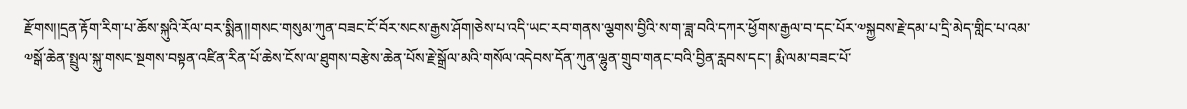རྫོགས།།དྲན་རྟོག་རིག་པ་ཆོས་སྐུའི་རོལ་བར་སྨིན།།གསང་གསུམ་ཀུན་བཟང་ངོ་བོར་སངས་རྒྱས་ཤོག།ཅེས་པ་འདི་ཡང་རབ་གནས་ལྕགས་བྱིའི་ས་ག་ཟླ་བའི་དཀར་ཕྱོགས་རྒྱལ་བ་དང་པོར་༧སྐྱབས་རྗེ་དམ་པ་དྲི་མེད་གླིང་པ་འམ་༧སྒོ་ཆེན་སྤྲུལ་སྐུ་གསང་སྔགས་བསྟན་འཛིན་རིན་པོ་ཆེས་ངོས་ལ་ཐུགས་བརྩེས་ཆེན་པོས་རྗེ་སྒྲོལ་མའི་གསོལ་འདེབས་དོན་ཀུན་ལྷུན་གྲུབ་གནང་བའི་བྱིན་རླབས་དང་། རྨི་ལམ་བཟང་པོ་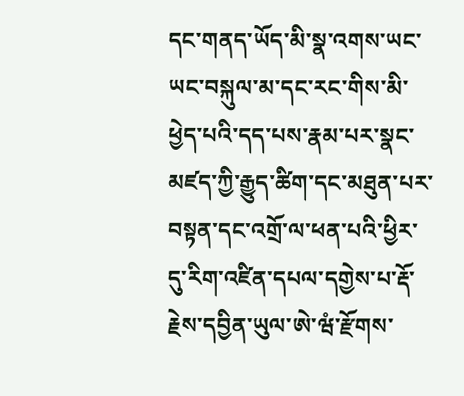དང་གནད་ཡོད་མི་སྣ་འགས་ཡང་ཡང་བསྐུལ་མ་དང་རང་གིས་མི་ཕྱེད་པའི་དད་པས་རྣམ་པར་སྣང་མཛད་ཀྱི་རྒྱུད་ཚིག་དང་མཐུན་པར་བསྟན་དང་འགྲོ་ལ་ཕན་པའི་ཕྱིར་དུ་རིག་འཛིན་དཔལ་དགྱེས་པ་རྡོ་རྗེས་དབྱིན་ཡུལ་ཨེ་ཝཾ་རྫོགས་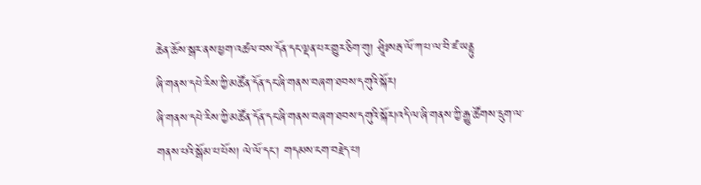ཆེན་ཆོས་སྒར་ནས་ཕྱག་འཚལ་བས་དོན་དང་ལྡན་པར་གྱུར་ཅིག་གུ། ཤྲཱིཿསརྦ་ལོ་ཀ་པ་ལ་བི་ཛ་ཡནྟུ
ཞི་གནས་དཔེ་རིས་ཀྱི་མཚོན་དོན་དང་ཞི་གནས་བཞག་ཐབས་དགུའི་སྐོར།
ཞི་གནས་དཔེ་རིས་ཀྱི་མཚོན་དོན་དང་ཞི་གནས་བཞག་ཐབས་དགུའི་སྐོར།འདི་ལ་ཞི་གནས་ཀྱི་རྒྱུ་ཚོགས་དྲུག་ལ་གནས་པའི་སྒོམ་པ་པོས། ལེ་ལོ་དང་། གདམས་ངག་བརྗེད་པ།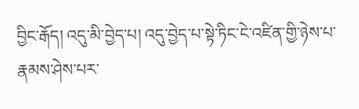བྱིང་རྒོད། འདུ་མི་བྱེད་པ། འདུ་བྱེད་པ་སྟེ་ཏིང་ངེ་འཛིན་གྱི་ཉེས་པ་རྣམས་ཤེས་པར་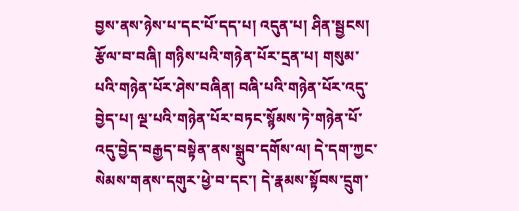བྱས་ནས་ཉེས་པ་དང་པོ་དད་པ། འདུན་པ། ཤིན་སྦྱངས། རྩོལ་བ་བཞི། གཉིས་པའི་གཉེན་པོར་དྲན་པ། གསུམ་པའི་གཉེན་པོར་ཤེས་བཞིན། བཞི་པའི་གཉེན་པོར་འདུ་བྱེད་པ། ལྔ་པའི་གཉེན་པོར་བཏང་སྙོམས་ཏེ་གཉེན་པོ་འདུ་བྱེད་བརྒྱད་བསྟེན་ནས་སྒྲུབ་དགོས་ལ། དེ་དག་ཀྱང་སེམས་གནས་དགུར་ཕྱེ་བ་དང་། དེ་རྣམས་སྟོབས་དྲུག་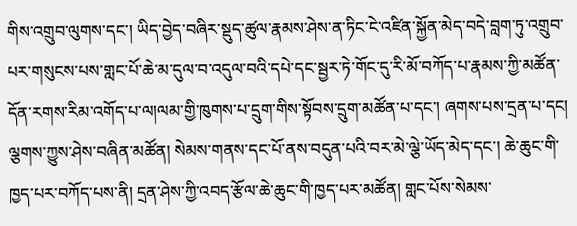གིས་འགྲུབ་ལུགས་དང་། ཡིད་བྱེད་བཞིར་སྡུད་ཚུལ་རྣམས་ཤེས་ན་ཏིང་ངེ་འཛིན་སྐྱོན་མེད་བདེ་བླག་ཏུ་འགྲུབ་པར་གསུངས་པས་གླང་པོ་ཆེ་མ་དུལ་བ་འདུལ་བའི་དཔེ་དང་སྦྱར་ཏེ་གོང་དུ་རི་མོ་བཀོད་པ་རྣམས་ཀྱི་མཚོན་དོན་རགས་རིམ་འགོད་པ་ལ།ལམ་གྱི་ཁུགས་པ་དྲུག་གིས་སྟོབས་དྲུག་མཚོན་པ་དང་། ཞགས་པས་དྲན་པ་དང། ལྕགས་ཀྱུས་ཤེས་བཞིན་མཚོན། སེམས་གནས་དང་པོ་ནས་བདུན་པའི་བར་མེ་ལྕེ་ཡོད་མེད་དང་། ཆེ་ཆུང་གི་ཁྱད་པར་བཀོད་པས་ནི། དྲན་ཤེས་ཀྱི་འབད་རྩོལ་ཆེ་ཆུང་གི་ཁྱད་པར་མཚོན། གླང་པོས་སེམས་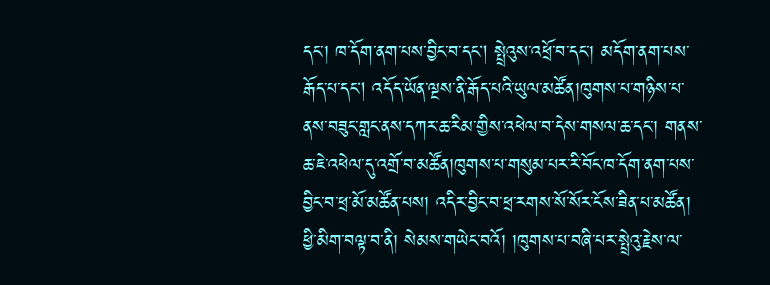དང་། ཁ་དོག་ནག་པས་བྱིང་བ་དང། སྤྲེའུས་འཕྲོ་བ་དང་། མདོག་ནག་པས་རྒོད་པ་དང། འདོད་ཡོན་ལྔས་ནི་རྒོད་པའི་ཡུལ་མཚོན།ཁུགས་པ་གཉིས་པ་ནས་བཟུང་གླང་ནས་དཀར་ཆ་རིམ་གྱིས་འཕེལ་བ་དེས་གསལ་ཆ་དང་། གནས་ཆ་ཇེ་འཕེལ་དུ་འགྲོ་བ་མཚོན།ཁུགས་པ་གསུམ་པར་རི་བོང་ཁ་དོག་ནག་པས་བྱིང་བ་ཕྲ་མོ་མཚོན་པས། འདིར་བྱིང་བ་ཕྲ་རགས་སོ་སོར་ངོས་ཟིན་པ་མཚོན། ཕྱི་མིག་བལྟ་བ་ནི། སེམས་གཡེང་བའོ། །ཁུགས་པ་བཞི་པར་སྤྲེའུ་རྗེས་ལ་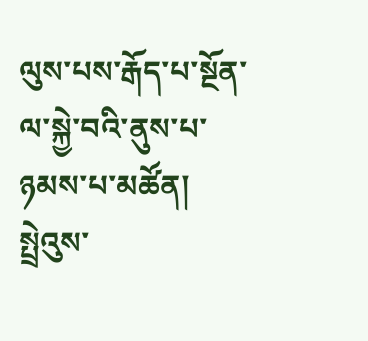ལུས་པས་རྒོད་པ་སྔོན་ལ་སྐྱེ་བའི་ནུས་པ་ཉམས་པ་མཚོན། སྤྲེའུས་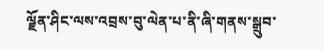ལྗོན་ཤིང་ལས་འབྲས་བུ་ལེན་པ་ནི་ཞི་གནས་སྒྲུབ་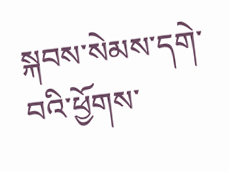སྐབས་སེམས་དགེ་བའི་ཕྱོགས་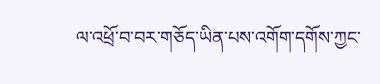ལ་འཕྲོ་བ་བར་གཅོད་ཡིན་པས་འགོག་དགོས་ཀྱང་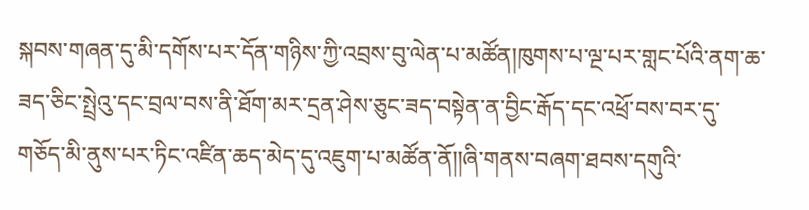སྐབས་གཞན་དུ་མི་དགོས་པར་དོན་གཉིས་ཀྱི་འབྲས་བུ་ལེན་པ་མཚོན།ཁུགས་པ་ལྔ་པར་གླང་པོའི་ནག་ཆ་ཟད་ཅིང་སྤྲེའུ་དང་བྲལ་བས་ནི་ཐོག་མར་དྲན་ཤེས་ཅུང་ཟད་བསྟེན་ན་བྱིང་རྒོད་དང་འཕྲོ་བས་བར་དུ་གཅོད་མི་ནུས་པར་ཏིང་འཛིན་ཆད་མེད་དུ་འཇུག་པ་མཚོན་ནོ།།ཞི་གནས་བཞག་ཐབས་དགུའི་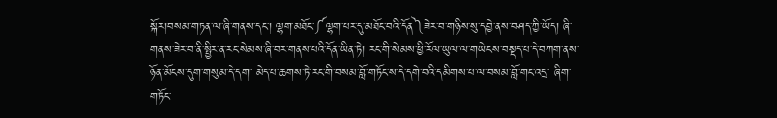སྐོར།བསམ་གཏན་ལ་ཞི་གནས་དང་། ལྷག་མཐོང་༼ལྷག་པར་དུ་མཐོང་བའི་དོན༽ཟེར་བ་གཉིས་སུ་དབྱེ་ནས་བཤད་ཀྱི་ཡོད། ཞི་གནས་ཟེར་བ་ནི་སྤྱིར་ན་རང་སེམས་ཞི་བར་གནས་པའི་དོན་ཡིན་ཏེ། རང་གི་སེམས་ཕྱི་རོལ་ཡུལ་ལ་གཡེངས་བསྡད་པ་དེ་བཀག་ནས་ཉོན་མོངས་དུག་གསུམ་དེ་དག་ མེད་པ་ཆགས་ཏེ་རང་གི་བསམ་བློ་གཏོང་ས་དེ་དགེ་བའི་དམིགས་པ་ལ་བསམ་བློ་གང་འདྲ་ ཞིག་གཏོང་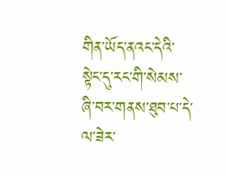གིན་ཡོད་ནའང་དེའི་སྟེང་དུ་རང་གི་སེམས་ཞི་བར་གནས་ཐུབ་པ་དེ་ལ་ཟེར་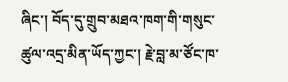ཞིང་། བོད་དུ་གྲུབ་མཐའ་ཁག་གི་གསུང་ཚུལ་འདྲ་མིན་ཡོད་ཀྱང་། རྗེ་བླ་མ་ཙོང་ཁ་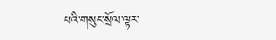པའི་གསུང་སྲོལ་ལྟར་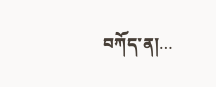བཀོད་ན།…